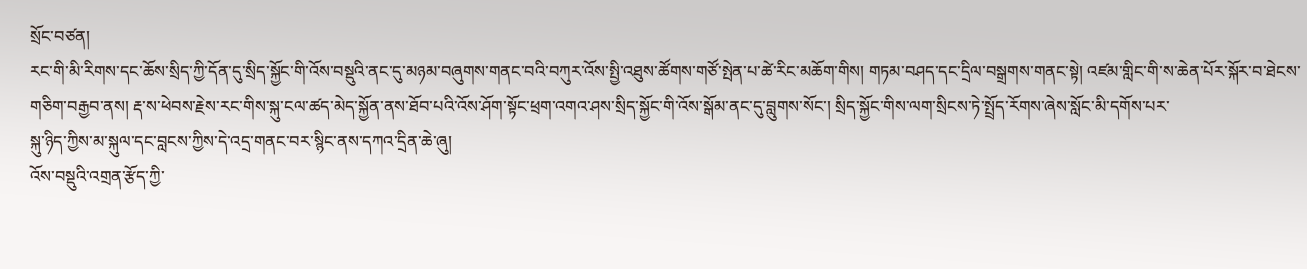སྲོང་བཙན།
རང་གི་མི་རིགས་དང་ཆོས་སྲིད་ཀྱི་དོན་དུ་སྲིད་སྐྱོང་གི་འོས་བསྡུའི་ནང་དུ་མཉམ་བཞུགས་གནང་བའི་བཀུར་འོས་སྤྱི་འཐུས་ཚོགས་གཙོ་སྤེན་པ་ཚེ་རིང་མཆོག་གིས། གཏམ་བཤད་དང་དྲིལ་བསྒྲགས་གནང་སྟེ། འཛམ་གླིང་གི་ས་ཆེན་པོར་སྐོར་བ་ཐེངས་གཅིག་བརྒྱབ་ནས། རྡ་ས་ཕེབས་རྗེས་རང་གིས་སྐུ་ངལ་ཚད་མེད་སྐྱོན་ནས་ཐོབ་པའི་འོས་ཤོག་སྟོང་ཕྲག་འགའ་ཤས་སྲིད་སྐྱོང་གི་འོས་སྒོམ་ནང་དུ་བླུགས་སོང་། སྲིད་སྐྱོང་གིས་ལག་སྲིངས་ཏེ་སྤྲོད་རོགས་ཞེས་སློང་མི་དགོས་པར་
སྐུ་ཉིད་ཀྱིས་མ་སྐུལ་དང་བླངས་ཀྱིས་དེ་འདྲ་གནང་བར་སྙིང་ནས་དཀའ་དྲིན་ཆེ་ཞུ།
འོས་བསྡུའི་འགྲན་རྩོད་ཀྱི་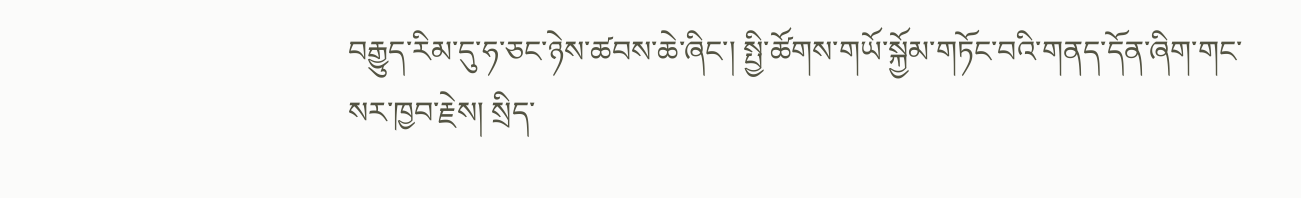བརྒྱུད་རིམ་དུ་ཧ་ཅང་ཉེས་ཚབས་ཆེ་ཞིང་། སྤྱི་ཚོགས་གཡོ་སྐྱོམ་གཏོང་བའི་གནད་དོན་ཞིག་གང་སར་ཁྱབ་རྗེས། སྲིད་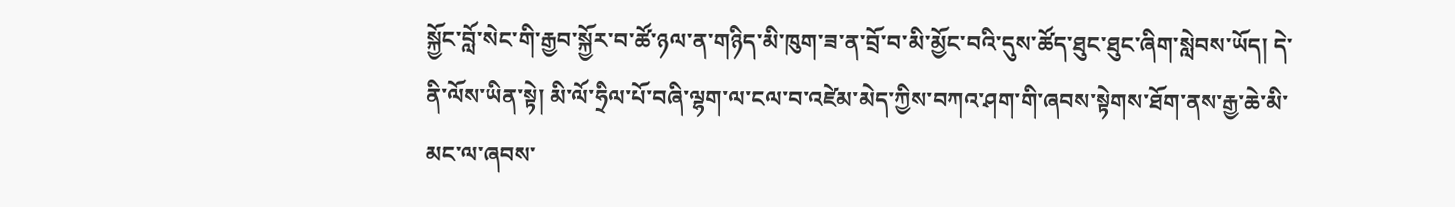སྐྱོང་བློ་སེང་གི་རྒྱབ་སྐྱོར་བ་ཚོ་ཉལ་ན་གཉིད་མི་ཁུག་ཟ་ན་བྲོ་བ་མི་མྱོང་བའི་དུས་ཚོད་ཐུང་ཐུང་ཞིག་སླེབས་ཡོད། དེ་ནི་ལོས་ཡིན་སྟེ། མི་ལོ་ཧྲིལ་པོ་བཞི་ལྷག་ལ་ངལ་བ་འཛེམ་མེད་ཀྱིས་བཀའ་ཤག་གི་ཞབས་སྟེགས་ཐོག་ནས་རྒྱ་ཆེ་མི་མང་ལ་ཞབས་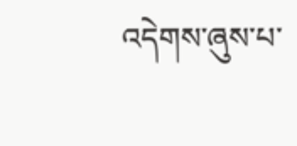འདེགས་ཞུས་པ་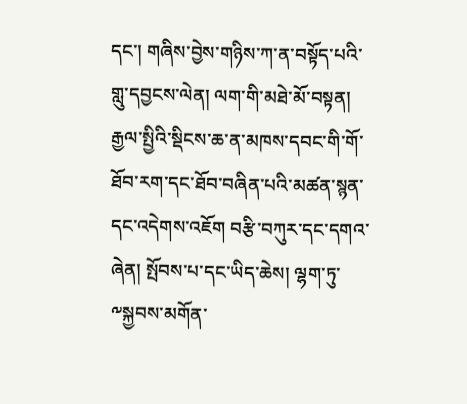དང་། གཞིས་བྱེས་གཉིས་ཀ་ན་བསྟོད་པའི་གླུ་དབྱངས་ལེན། ལག་གི་མཐེ་མོ་བསྟན། རྒྱལ་སྤྱིའི་སྡིངས་ཆ་ན་མཁས་དབང་གི་གོ་ཐོབ་རག་དང་ཐོབ་བཞིན་པའི་མཚན་སྙན་དང་འདེགས་འཇོག བརྩི་བཀུར་དང་དགའ་ཞེན། སྤོབས་པ་དང་ཡིད་ཆེས། ལྷག་ཏུ་༸སྐྱབས་མགོན་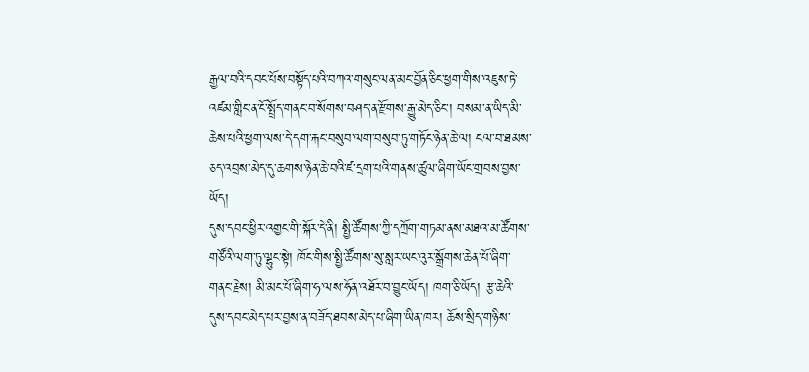རྒྱལ་བའི་དབང་པོས་བསྟོད་པའི་བཀའ་གསུང་ལན་མང་བྱོན་ཅིང་ཕྱག་གིས་འཇུས་ཏེ་འཛམ་གླིང་ན་ངོ་སྤྲོད་གནང་བ་སོགས་བཤད་ན་རྫོགས་རྒྱུ་མེད་ཅིང་། བསམ་ན་ཡིད་མི་ཆེས་པའི་ཕྱག་ལས་དེ་དག་རྐང་བསུབ་ལག་བསུབ་ཏུ་གཏོང་ཉེན་ཆེ་ལ། ངལ་བ་ཐམས་ཅད་འབྲས་མེད་དུ་ཆགས་ཉེན་ཆེ་བའི་ཛ་དྲག་པའི་གནས་ཚུལ་ཞིག་ཡོང་གྲབས་བྱས་ཡོད།
དུས་དབང་ཕྱིར་འགྱང་གི་སྐོར་དེ་ནི། སྤྱི་ཚོགས་ཀྱི་དཀྲོག་གཏམ་ནས་མཐའ་མ་ཚོགས་གཙོའི་ལག་ཏུ་ལྷུང་སྟེ། ཁོང་གིས་སྤྱི་ཚོགས་སུ་སླར་ཡང་འུར་སྒྲོགས་ཆེན་པོ་ཞིག་གནང་རྗེས། མི་མང་པོ་ཞིག་ཧ་ལས་ཧོན་འཐོར་བ་བྱུང་ཡོད། ཁག་ཅི་ཡོད། རྩ་ཆེའི་དུས་དབང་མེད་པར་བྱས་ན་བཟོད་ཐབས་མེད་པ་ཞིག་ཡིན་ཁར། ཆོས་སྲིད་གཉིས་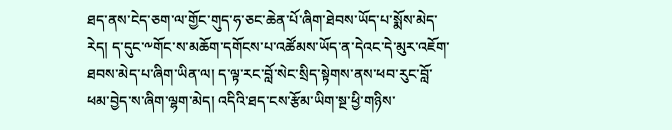ཐད་ནས་ངེད་ཅག་ལ་གྱོང་གུད་ཧ་ཅང་ཆེན་པོ་ཞིག་ཐེབས་ཡོད་པ་སྨོས་མེད་རེད། ད་དུང་༸གོང་ས་མཆོག་དགོངས་པ་འཚོམས་ཡོད་ན་དེའང་དེ་མུར་འཇོག་ཐབས་མེད་པ་ཞིག་ཡིན་ལ། ད་ལྟ་རང་བློ་སེང་སྲིད་སྟེགས་ནས་ཕབ་རུང་བློ་ཕམ་བྱེད་ས་ཞིག་ལྷག་མེད། འདིའི་ཐད་ངས་རྩོམ་ཡིག་སྔ་ཕྱི་གཉིས་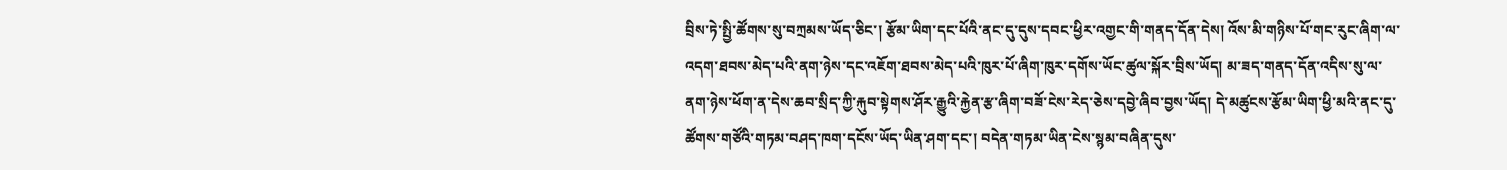བྲིས་ཏེ་སྤྱི་ཚོགས་སུ་བཀྲམས་ཡོད་ཅིང་། རྩོམ་ཡིག་དང་པོའི་ནང་དུ་དུས་དབང་ཕྱིར་འགྱང་གི་གནད་དོན་དེས། འོས་མི་གཉིས་པོ་གང་རུང་ཞིག་ལ་འདག་ཐབས་མེད་པའི་ནག་ཉེས་དང་འཇོག་ཐབས་མེད་པའི་ཁུར་པོ་ཞིག་ཁུར་དགོས་ཡོང་ཚུལ་སྐོར་བྲིས་ཡོད། མ་ཟད་གནད་དོན་འདིས་སུ་ལ་ནག་ཉེས་ཕོག་ན་དེས་ཆབ་སྲིད་ཀྱི་རྐུབ་སྟེགས་ཤོར་རྒྱུའི་རྐྱེན་རྩ་ཞིག་བཟོ་ངེས་རེད་ཅེས་དབྱེ་ཞིབ་བྱས་ཡོད། དེ་མཚུངས་རྩོམ་ཡིག་ཕྱི་མའི་ནང་དུ་ཚོགས་གཙོའི་གཏམ་བཤད་ཁག་དངོས་ཡོད་ཡིན་ཤག་དང་། བདེན་གཏམ་ཡིན་ངེས་སྙམ་བཞིན་དུས་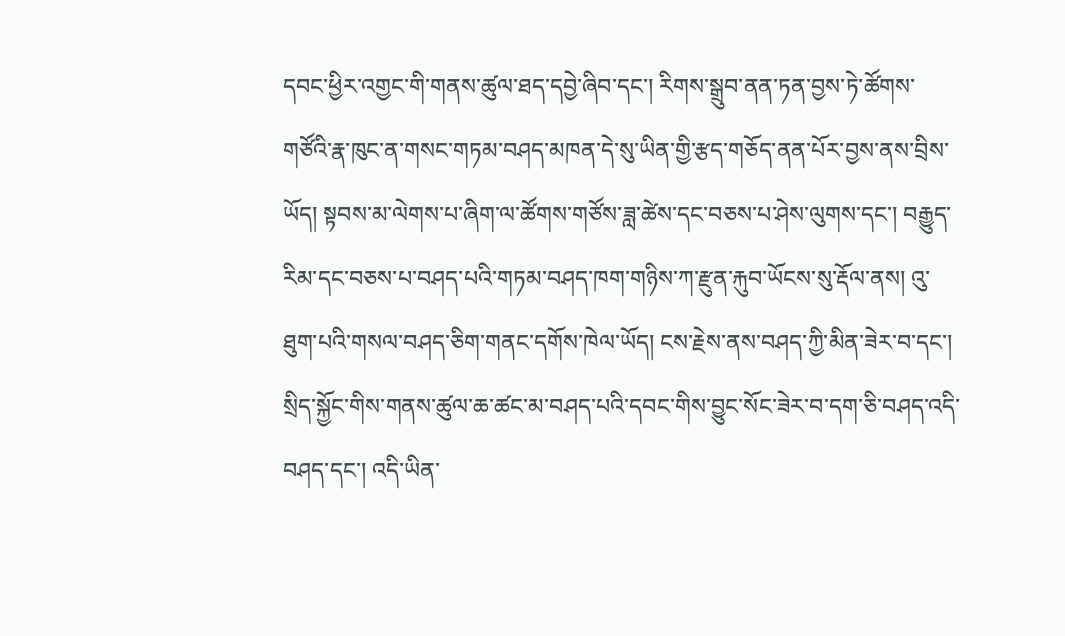དབང་ཕྱིར་འགྱང་གི་གནས་ཚུལ་ཐད་དབྱེ་ཞིབ་དང་། རིགས་སྒྲུབ་ནན་ཏན་བྱས་ཏེ་ཚོགས་གཙོའི་རྣ་ཁུང་ན་གསང་གཏམ་བཤད་མཁན་དེ་སུ་ཡིན་གྱི་རྩད་གཅོད་ནན་པོར་བྱས་ནས་བྲིས་ཡོད། སྟབས་མ་ལེགས་པ་ཞིག་ལ་ཚོགས་གཙོས་ཟླ་ཚེས་དང་བཅས་པ་ཤེས་ལུགས་དང་། བརྒྱུད་རིམ་དང་བཅས་པ་བཤད་པའི་གཏམ་བཤད་ཁག་གཉིས་ཀ་རྫུན་རྐུབ་ཡོངས་སུ་རྡོལ་ནས། འུ་ཐུག་པའི་གསལ་བཤད་ཅིག་གནང་དགོས་ཁེལ་ཡོད། ངས་རྗེས་ནས་བཤད་ཀྱི་མིན་ཟེར་བ་དང་། སྲིད་སྐྱོང་གིས་གནས་ཚུལ་ཆ་ཚང་མ་བཤད་པའི་དབང་གིས་བྱུང་སོང་ཟེར་བ་དག་ཅི་བཤད་འདི་བཤད་དང་། འདི་ཡིན་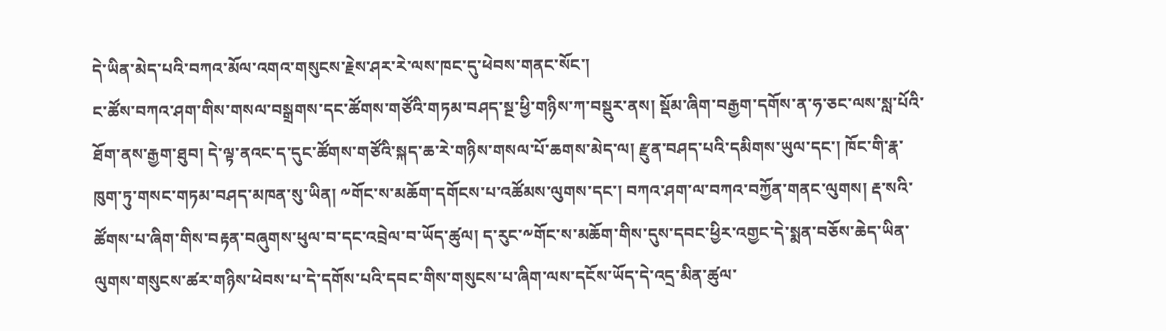དེ་ཡིན་མེད་པའི་བཀའ་མོལ་འགའ་གསུངས་རྗེས་ཤར་རེ་ལས་ཁང་དུ་ཕེབས་གནང་སོང་།
ང་ཚོས་བཀའ་ཤག་གིས་གསལ་བསྒྲགས་དང་ཚོགས་གཙོའི་གཏམ་བཤད་སྔ་ཕྱི་གཉིས་ཀ་བསྡུར་ནས། སྡོམ་ཞིག་བརྒྱག་དགོས་ན་ཧ་ཅང་ལས་སླ་པོའི་ཐོག་ནས་རྒྱག་ཐུབ། དེ་ལྟ་ནའང་ད་དུང་ཚོགས་གཙོའི་སྐད་ཆ་རེ་གཉིས་གསལ་པོ་ཆགས་མེད་ལ། རྫུན་བཤད་པའི་དམིགས་ཡུལ་དང་། ཁོང་གི་རྣ་ཁུག་ཏུ་གསང་གཏམ་བཤད་མཁན་སུ་ཡིན། ༸གོང་ས་མཆོག་དགོངས་པ་འཚོམས་ལུགས་དང་། བཀའ་ཤག་ལ་བཀའ་བཀྱོན་གནང་ལུགས། རྡ་སའི་ཚོགས་པ་ཞིག་གིས་བརྟན་བཞུགས་ཕུལ་བ་དང་འབྲེལ་བ་ཡོད་ཚུལ། ད་རུང་༸གོང་ས་མཆོག་གིས་དུས་དབང་ཕྱིར་འགྱང་དེ་སྨན་བཅོས་ཆེད་ཡིན་ལུགས་གསུངས་ཚར་གཉིས་ཕེབས་པ་དེ་དགོས་པའི་དབང་གིས་གསུངས་པ་ཞིག་ལས་དངོས་ཡོད་དེ་འདྲ་མིན་ཚུལ་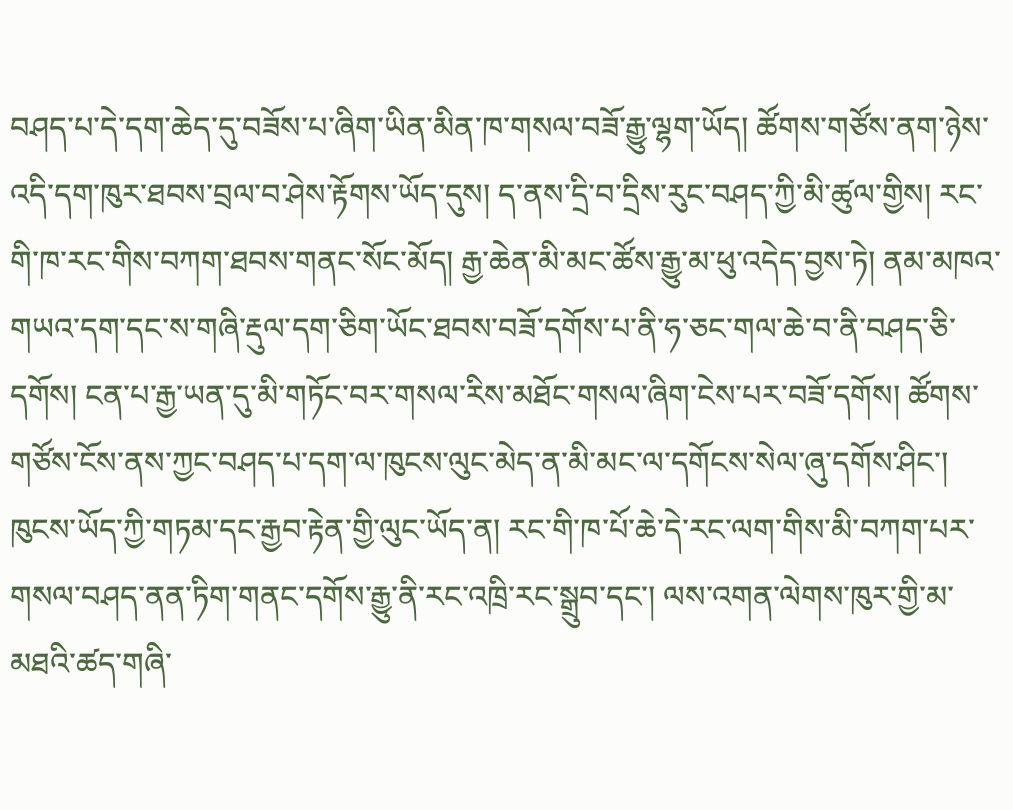བཤད་པ་དེ་དག་ཆེད་དུ་བཟོས་པ་ཞིག་ཡིན་མིན་ཁ་གསལ་བཟོ་རྒྱུ་ལྷག་ཡོད། ཚོགས་གཙོས་ནག་ཉེས་འདི་དག་ཁུར་ཐབས་བྲལ་བ་ཤེས་རྟོགས་ཡོད་དུས། ད་ནས་དྲི་བ་དྲིས་རུང་བཤད་ཀྱི་མི་ཚུལ་གྱིས། རང་གི་ཁ་རང་གིས་བཀག་ཐབས་གནང་སོང་མོད། རྒྱ་ཆེན་མི་མང་ཚོས་རྒྱུ་མ་ཕུ་འདེད་བྱས་ཏེ། ནམ་མཁའ་གཡའ་དག་དང་ས་གཞི་རྡུལ་དག་ཅིག་ཡོང་ཐབས་བཟོ་དགོས་པ་ནི་ཧ་ཅང་གལ་ཆེ་བ་ནི་བཤད་ཅི་དགོས། ངན་པ་རྒྱ་ཡན་དུ་མི་གཏོང་བར་གསལ་རིས་མཐོང་གསལ་ཞིག་ངེས་པར་བཟོ་དགོས། ཚོགས་གཙོས་ངོས་ནས་ཀྱང་བཤད་པ་དག་ལ་ཁུངས་ལུང་མེད་ན་མི་མང་ལ་དགོངས་སེལ་ཞུ་དགོས་ཤིང་། ཁུངས་ཡོད་ཀྱི་གཏམ་དང་རྒྱབ་རྟེན་གྱི་ལུང་ཡོད་ན། རང་གི་ཁ་པོ་ཆེ་དེ་རང་ལག་གིས་མི་བཀག་པར་གསལ་བཤད་ནན་ཏིག་གནང་དགོས་རྒྱུ་ནི་རང་འཁྲི་རང་སྒྲུབ་དང་། ལས་འགན་ལེགས་ཁུར་གྱི་མ་མཐའི་ཚད་གཞི་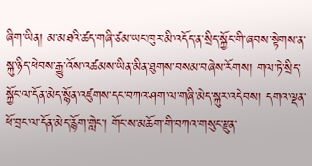ཞིག་ཡིན། མ་མཐའི་ཚད་གཞི་ཙམ་ཡང་ཁུར་མི་འདོད་ན་སྲིད་སྐྱོང་གི་ཞབས་སྟེགས་ན་སྐུ་ཉིད་ཕེབས་རྒྱུ་འོས་འཚམས་ཡིན་མིན་ཐུགས་བསམ་བཞེས་རོགས། གལ་ཏེ་སྲིད་སྐྱོང་ལ་དོན་མེད་སྙོན་འཛུགས་དང་བཀའ་ཤག་ལ་གཞི་མེད་སྐུར་འདེབས། དགའ་ལྡན་ཕོ་བྲང་ལ་དོན་མེད་རྙོག་གླེང་། གོང་ས་མཆོག་གི་བཀའ་གསུང་རྫུན་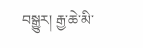བསྒྱུར། རྒྱ་ཆེ་མི་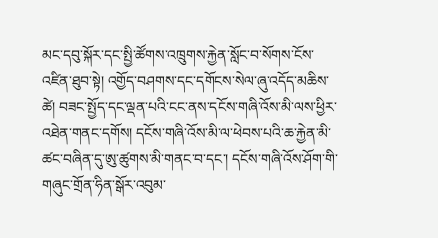མང་དབུ་སྐོར་དང་སྤྱི་ཚོགས་འཁྲུགས་རྐྱེན་སློང་བ་སོགས་ངོས་འཛིན་ཐུབ་སྟེ། འགྱོད་བཤགས་དང་དགོངས་སེལ་ཞུ་འདོད་མཆིས་ཚེ། བཟང་སྤྱོད་དང་ལྡན་པའི་ངང་ནས་དངོས་གཞི་འོས་མི་ལས་ཕྱིར་འཐེན་གནང་དགོས། དངོས་གཞི་འོས་མི་ལ་ཕེབས་པའི་ཆ་རྐྱེན་མི་ཚང་བཞིན་དུ་ཨུ་ཚུགས་མི་གནང་བ་དང་། དངོས་གཞི་འོས་ཤོག་གི་གཞུང་གྲོན་ཧིན་སྒོར་འབུམ་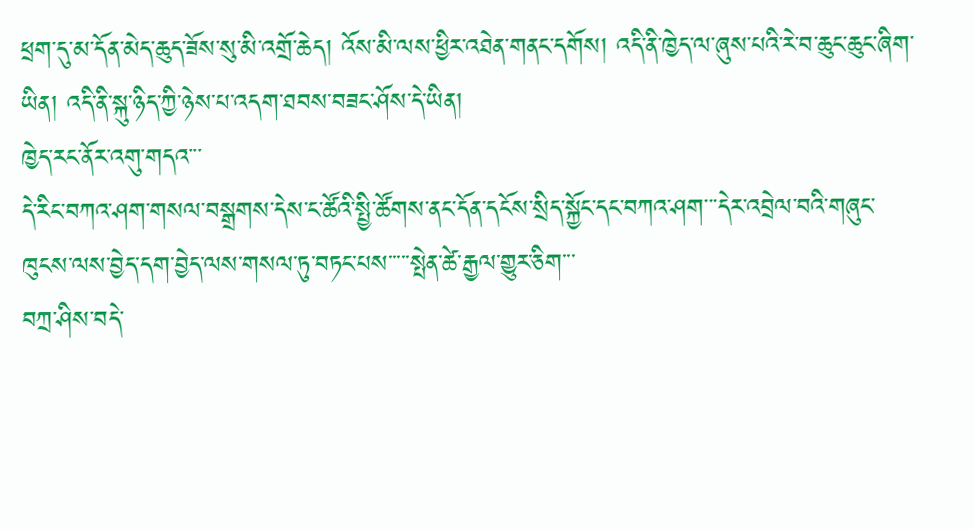ཕྲག་དུ་མ་དོན་མེད་ཆུད་ཟོས་སུ་མི་འགྲོ་ཆེད། འོས་མི་ལས་ཕྱིར་འཐེན་གནང་དགོས། འདི་ནི་ཁྱེད་ལ་ཞུས་པའི་རེ་བ་ཆུང་ཆུང་ཞིག་ཡིན། འདི་ནི་སྐུ་ཉིད་ཀྱི་ཉེས་པ་འདག་ཐབས་བཟང་ཤོས་དེ་ཡིན།
ཁྱེད་རང་ནོར་འགུ་གདའ་་་
དེ་རིང་བཀའ་ཤག་གསལ་བསྒྲགས་དེས་ང་ཚོའི་སྤྱི་ཚོགས་ནང་དོན་དངོས་སྲིད་སྐྱོང་དང་བཀའ་ཤག་་་དེར་འབྲེལ་བའི་གཞུང་ཁུངས་ལས་བྱེད་དག་བྱེད་ལས་གསལ་ཏུ་བཏང་པས་་་་་སྤེན་ཚེ་རྒྱལ་གྱུར་ཅིག་་་
བཀྲ་ཤིས་བདེ་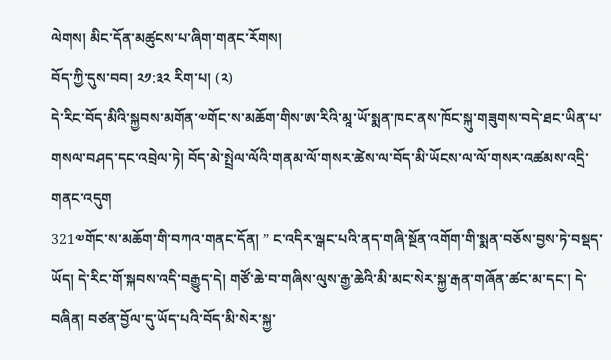ལེགས། མིང་དོན་མཚུངས་པ་ཞིག་གནང་རོགས།
བོད་ཀྱི་དུས་བབ། ༢༡:༣༢ རིག་པ། (༢)
དེ་རིང་བོད་མིའི་སྐྱབས་མགོན་༧གོང་ས་མཆོག་གིས་ཨ་རིའི་མཱ་ཡོ་སྨན་ཁང་ནས་ཁོང་སྐུ་གཟུགས་བདེ་ཐང་ཡིན་པ་གསལ་བཤད་དང་འབྲེལ་ཏེ། བོད་མེ་སྤྲེལ་ལོའི་གནམ་ལོ་གསར་ཚེས་ལ་བོད་མི་ཡོངས་ལ་ལོ་གསར་འཚམས་འདྲི་གནང་འདུག
321༧གོང་ས་མཆོག་གི་བཀའ་གནང་དོན། ” ང་འདིར་ལྒང་པའི་ནད་གཞི་སྔོན་འགོག་གི་སྨན་བཅོས་བྱས་ཏེ་བསྡད་ཡོད། དེ་རིང་གོ་སྐབས་འདི་བརྒྱུད་དེ། གཙོ་ཆེ་བ་གཞིས་ལུས་རྒྱ་ཆེའི་མི་མང་སེར་སྐྱ་རྒན་གཞོན་ཚང་མ་དང་། དེ་བཞིན། བཙན་བྱོལ་དུ་ཡོད་པའི་བོད་མི་སེར་སྐྱ་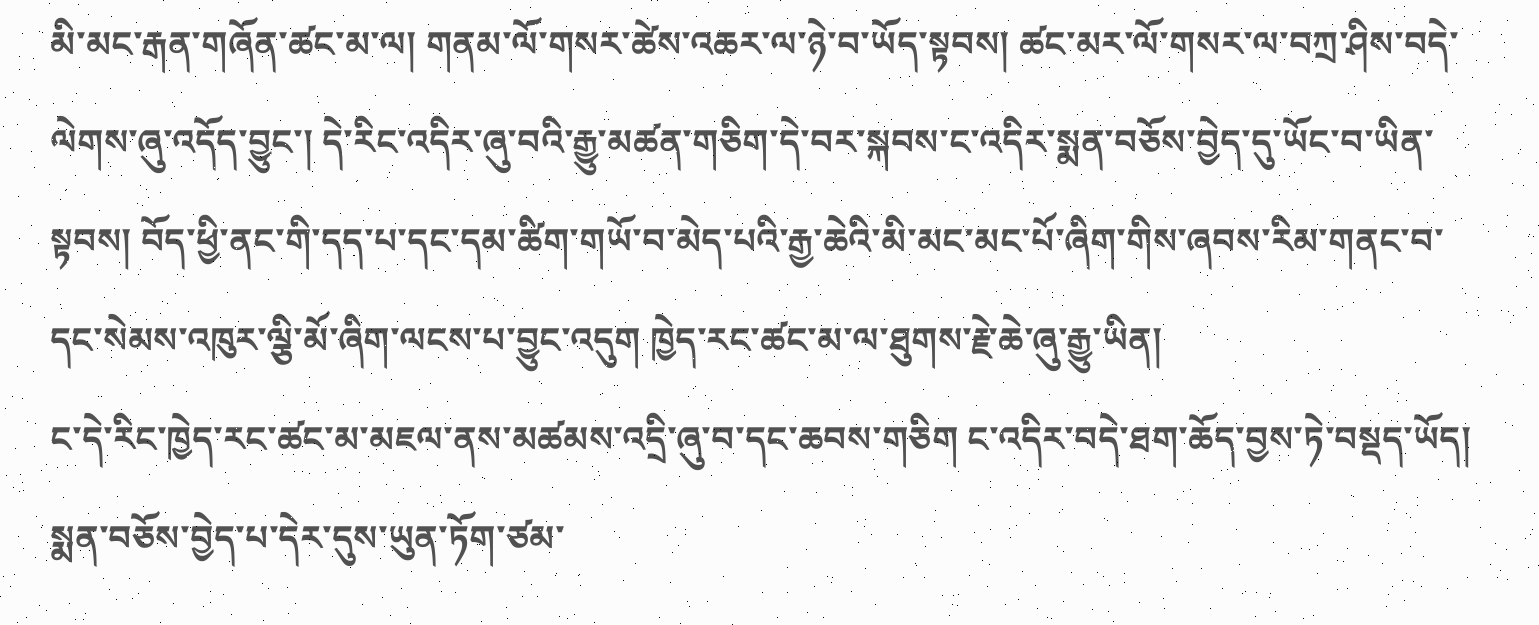མི་མང་རྒན་གཞོན་ཚང་མ་ལ། གནམ་ལོ་གསར་ཚེས་འཆར་ལ་ཉེ་བ་ཡོད་སྟབས། ཚང་མར་ལོ་གསར་ལ་བཀྲ་ཤིས་བདེ་ལེགས་ཞུ་འདོད་བྱུང་། དེ་རིང་འདིར་ཞུ་བའི་རྒྱུ་མཚན་གཅིག་དེ་བར་སྐབས་ང་འདིར་སྨན་བཅོས་བྱེད་དུ་ཡོང་བ་ཡིན་སྟབས། བོད་ཕྱི་ནང་གི་དད་པ་དང་དམ་ཚིག་གཡོ་བ་མེད་པའི་རྒྱ་ཆེའི་མི་མང་མང་པོ་ཞིག་གིས་ཞབས་རིམ་གནང་བ་དང་སེམས་འཁུར་ལྕི་མོ་ཞིག་ལངས་པ་བྱུང་འདུག ཁྱེད་རང་ཚང་མ་ལ་ཐུགས་རྗེ་ཆེ་ཞུ་རྒྱུ་ཡིན།
ང་དེ་རིང་ཁྱེད་རང་ཚང་མ་མཇལ་ནས་མཚམས་འདྲི་ཞུ་བ་དང་ཆབས་གཅིག ང་འདིར་བདེ་ཐག་ཆོད་བྱས་ཏེ་བསྡད་ཡོད། སྨན་བཅོས་བྱེད་པ་དེར་དུས་ཡུན་ཏོག་ཙམ་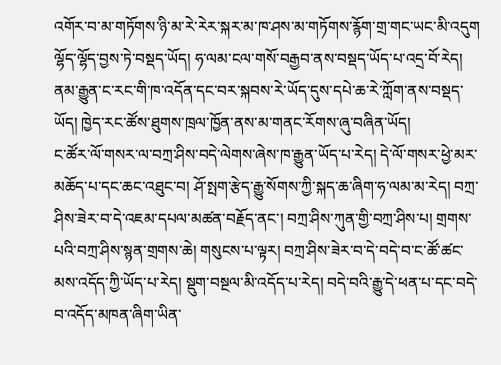འགོར་བ་མ་གཏོགས་ཉི་མ་རེ་རེར་སྐར་མ་ཁ་ཤས་མ་གཏོགས་རྙོག་གྲ་གང་ཡང་མི་འདུག ལྷོད་ལྷོད་བྱས་ཏེ་བསྡད་ཡོད། ཧ་ལམ་ངལ་གསོ་བརྒྱབ་ནས་བསྡད་ཡོད་པ་འདྲ་བོ་རེད། ནམ་རྒྱུན་ང་རང་གི་ཁ་འདོན་དང་བར་སྐབས་རེ་ཡོད་དུས་དཔེ་ཆ་རེ་ཀློག་ནས་བསྡད་ཡོད། ཁྱེད་རང་ཚོས་ཐུགས་ཁྲལ་ཁྱོན་ནས་མ་གནང་རོགས་ཞུ་བཞིན་ཡོད།
ང་ཚོར་ལོ་གསར་ལ་བཀྲ་ཤིས་བདེ་ལེགས་ཞེས་ཁ་རྒྱུན་ཡོད་པ་རེད། དེ་ལོ་གསར་ཕྱེ་མར་མཆོད་པ་དང་ཆང་འཐུང་བ། ཤོ་སྤག་རྩེད་རྒྱུ་སོགས་ཀྱི་སྐད་ཆ་ཞིག་ཧ་ལམ་མ་རེད། བཀྲ་ཤིས་ཟེར་བ་དེ་འཇམ་དཔལ་མཚན་བརྗོད་ནང་། བཀྲ་ཤིས་ཀུན་གྱི་བཀྲ་ཤིས་པ། གྲགས་པའི་བཀྲ་ཤིས་སྙན་གྲགས་ཆེ། གསུངས་པ་ལྟར། བཀྲ་ཤིས་ཟེར་བ་དེ་བདེ་བ་ང་ཚོ་ཚང་མས་འདོད་ཀྱི་ཡོད་པ་རེད། སྡུག་བསྔལ་མི་འདོད་པ་རེད། བདེ་བའི་རྒྱུ་དེ་ཕན་པ་དང་བདེ་བ་འདོད་མཁན་ཞིག་ཡིན་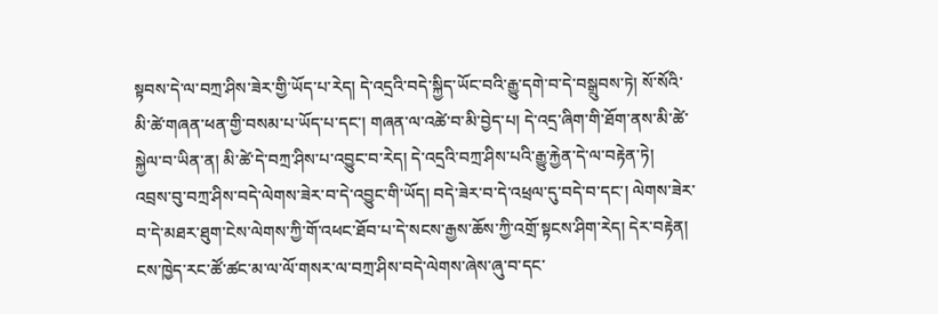སྟབས་དེ་ལ་བཀྲ་ཤིས་ཟེར་གྱི་ཡོད་པ་རེད། དེ་འདྲའི་བདེ་སྐྱིད་ཡོང་བའི་རྒྱུ་དགེ་བ་དེ་བསྒྲུབས་ཏེ། སོ་སོའི་མི་ཚེ་གཞན་ཕན་གྱི་བསམ་པ་ཡོད་པ་དང་། གཞན་ལ་འཚེ་བ་མི་བྱེད་པ། དེ་འདྲ་ཞིག་གི་ཐོག་ནས་མི་ཚེ་སྐྱེལ་བ་ཡིན་ན། མི་ཚེ་དེ་བཀྲ་ཤིས་པ་འབྱུང་བ་རེད། དེ་འདྲའི་བཀྲ་ཤིས་པའི་རྒྱུ་རྐྱེན་དེ་ལ་བརྟེན་ཏེ། འབྲས་བུ་བཀྲ་ཤིས་བདེ་ལེགས་ཟེར་བ་དེ་འབྱུང་གི་ཡོད། བདེ་ཟེར་བ་དེ་འཕྲལ་དུ་བདེ་བ་དང་། ལེགས་ཟེར་བ་དེ་མཐར་ཐུག་ངེས་ལེགས་ཀྱི་གོ་འཕང་ཐོབ་པ་དེ་སངས་རྒྱས་ཆོས་ཀྱི་འགྲོ་སྟངས་ཤིག་རེད། དེར་བརྟེན། ངས་ཁྱེད་རང་ཚོ་ཚང་མ་ལ་ལོ་གསར་ལ་བཀྲ་ཤིས་བདེ་ལེགས་ཞེས་ཞུ་བ་དང་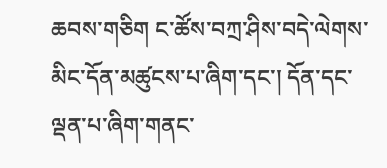ཆབས་གཅིག ང་ཚོས་བཀྲ་ཤིས་བདེ་ལེགས་མིང་དོན་མཚུངས་པ་ཞིག་དང་། དོན་དང་ལྡན་པ་ཞིག་གནང་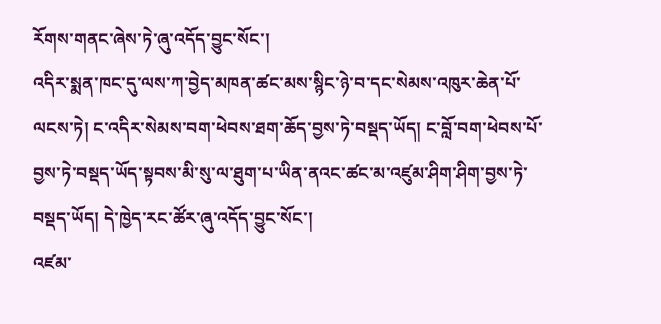རོགས་གནང་ཞེས་ཏེ་ཞུ་འདོད་བྱུང་སོང་།
འདིར་སྨན་ཁང་དུ་ལས་ཀ་བྱེད་མཁན་ཚང་མས་སྙིང་ཉེ་བ་དང་སེམས་འཁུར་ཆེན་པོ་ལངས་ཏེ། ང་འདིར་སེམས་བག་ཕེབས་ཐག་ཆོད་བྱས་ཏེ་བསྡད་ཡོད། ང་བློ་བག་ཕེབས་པོ་བྱས་ཏེ་བསྡད་ཡོད་སྟབས་མི་སུ་ལ་ཐུག་པ་ཡིན་ནའང་ཚང་མ་འཛུམ་ཤིག་ཤིག་བྱས་ཏེ་བསྡད་ཡོད། དེ་ཁྱེད་རང་ཚོར་ཞུ་འདོད་བྱུང་སོང་།
འཛམ་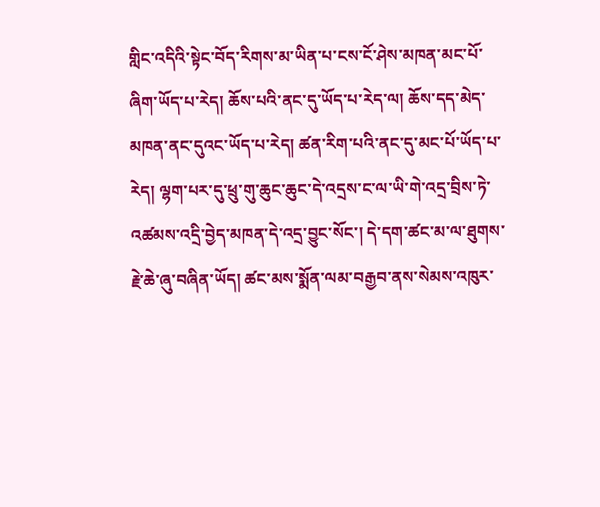གླིང་འདིའི་སྟེང་བོད་རིགས་མ་ཡིན་པ་ངས་ངོ་ཤེས་མཁན་མང་པོ་ཞིག་ཡོད་པ་རེད། ཆོས་པའི་ནང་དུ་ཡོད་པ་རེད་ལ། ཆོས་དད་མེད་མཁན་ནང་དུའང་ཡོད་པ་རེད། ཚན་རིག་པའི་ནང་དུ་མང་པོ་ཡོད་པ་རེད། ལྷག་པར་དུ་ཕྲུ་གུ་ཆུང་ཆུང་དེ་འདྲས་ང་ལ་ཡི་གེ་འདྲ་བྲིས་ཏེ་འཚམས་འདྲི་བྱེད་མཁན་དེ་འདྲ་བྱུང་སོང་། དེ་དག་ཚང་མ་ལ་ཐུགས་རྗེ་ཆེ་ཞུ་བཞིན་ཡོད། ཚང་མས་སྨོན་ལམ་བརྒྱབ་ནས་སེམས་འཁུར་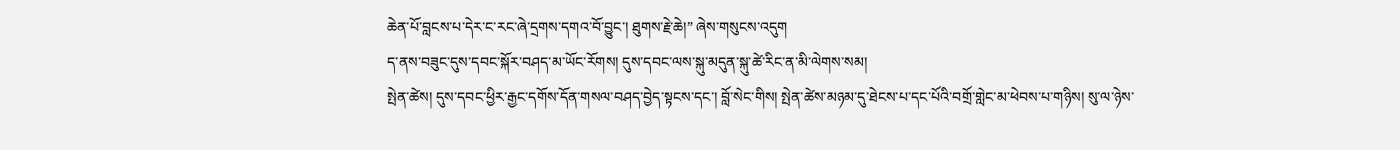ཆེན་པོ་བླངས་པ་དེར་ང་རང་ཞེ་དྲགས་དགའ་བོ་བྱུང་། ཐུགས་རྗེ་ཆེ།” ཞེས་གསུངས་འདུག
ད་ནས་བཟུང་དུས་དབང་སྐོར་བཤད་མ་ཡོང་རོགས། དུས་དབང་ལས་སྐུ་མདུན་སྐུ་ཚེ་རིང་ན་མི་ལེགས་སམ།
སྤེན་ཚེས། དུས་དབང་ཕྱིར་རྒྱང་དགོས་དོན་གསལ་བཤད་བྱེད་སྟངས་དང་། བློ་སེང་གིས། སྤེན་ཚེས་མཉམ་དུ་ཐེངས་པ་དང་པོའི་བགྲོ་གླེང་མ་ཕེབས་པ་གཉིས། སུ་ལ་ཉེས་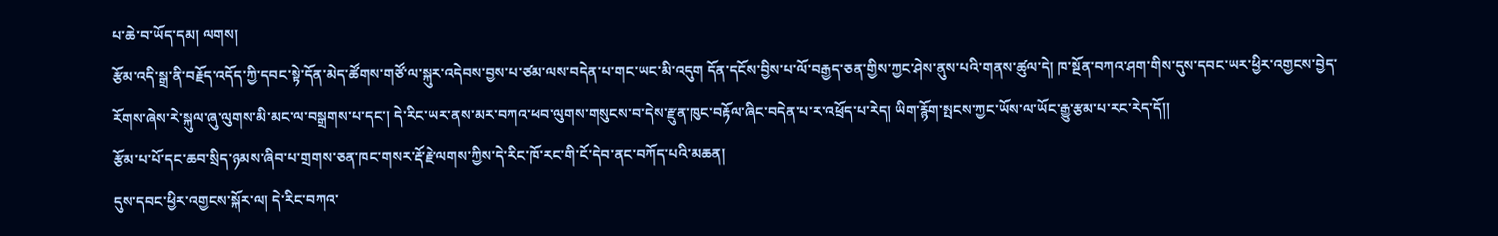པ་ཆེ་བ་ཡོད་དམ། ལགས།
རྩོམ་འདི་སྒྲ་ནི་བརྗོད་འདོད་ཀྱི་དབང་སྟེ་དོན་མེད་ཚོགས་གཙོ་ལ་སྐུར་འདེབས་བྱས་པ་ཙམ་ལས་བདེན་པ་གང་ཡང་མི་འདུག དོན་དངོས་བྱིས་པ་ལོ་བརྒྱད་ཅན་གྱིས་ཀྱང་ཤེས་ནུས་པའི་གནས་ཚུལ་དེ། ཁ་སྔོན་བཀའ་ཤག་གིས་དུས་དབང་ཡར་ཕྱིར་འགྱངས་བྱེད་རོགས་ཞེས་རེ་སྐུལ་ཞུ་ལུགས་མི་མང་ལ་བསྒྲགས་པ་དང་། དེ་རིང་ཡར་ནས་མར་བཀའ་ཕབ་ལུགས་གསུངས་བ་དེས་རྫུན་ཁུང་བརྟོལ་ཞིང་བདེན་པ་ར་འཕྲོད་པ་རེད། ཡིག་རྙོག་སྤངས་ཀྱང་ཡོས་ལ་ཡོང་རྒྱུ་རྩམ་པ་རང་རེད་དོ།།
རྩོམ་པ་པོ་དང་ཆབ་སྲིད་ཉམས་ཞིབ་པ་གྲགས་ཅན་ཁང་གསར་རྡོ་རྗེ་ལགས་ཀྱིས་དེ་རིང་ཁོ་རང་གི་ངོ་དེབ་ནང་བཀོད་པའི་མཆན།
དུས་དབང་ཕྱིར་འགྱངས་སྐོར་ལ། དེ་རིང་བཀའ་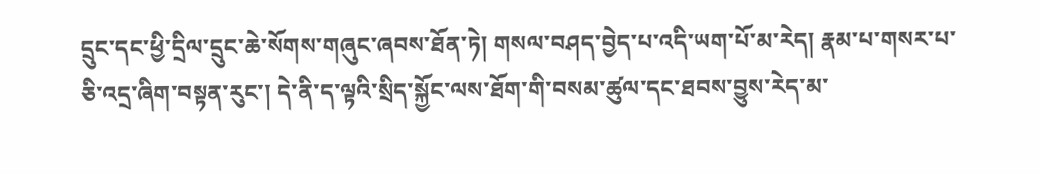དྲུང་དང་ཕྱི་དྲིལ་དྲུང་ཆེ་སོགས་གཞུང་ཞབས་ཐོན་ཏེ། གསལ་བཤད་བྱེད་པ་འདི་ཡག་པོ་མ་རེད། རྣམ་པ་གསར་པ་ཅི་འདྲ་ཞིག་བསྟན་རུང་། དེ་ནི་ད་ལྟའི་སྲིད་སྐྱོང་ལས་ཐོག་གི་བསམ་ཚུལ་དང་ཐབས་བྱུས་རེད་མ་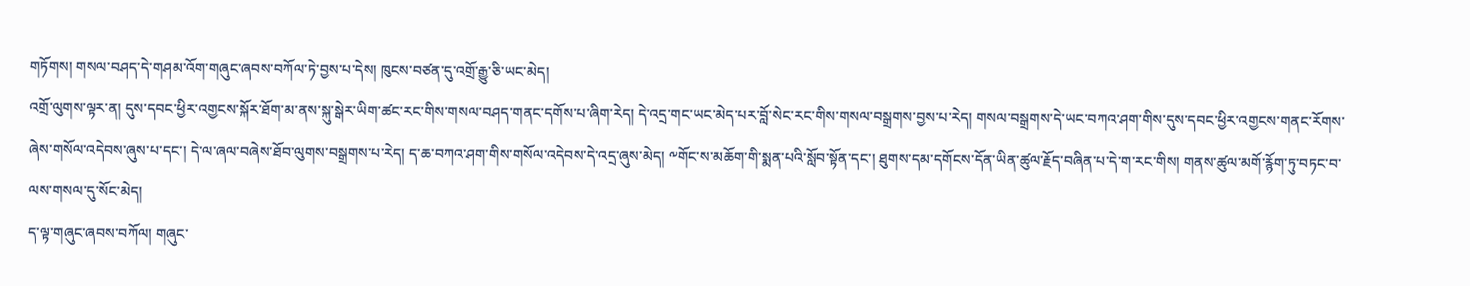གཏོགས། གསལ་བཤད་དེ་གཤམ་འོག་གཞུང་ཞབས་བཀོལ་ཏེ་བྱས་པ་དེས། ཁུངས་བཙན་དུ་འགྲོ་རྒྱུ་ཅི་ཡང་མེད།
འགྲོ་ལུགས་ལྟར་ན། དུས་དབང་ཕྱིར་འགྱངས་སྐོར་ཐོག་མ་ནས་སྐུ་སྒེར་ཡིག་ཚང་རང་གིས་གསལ་བཤད་གནང་དགོས་པ་ཞིག་རེད། དེ་འདྲ་གང་ཡང་མེད་པར་བློ་སེང་རང་གིས་གསལ་བསྒྲགས་བྱས་པ་རེད། གསལ་བསྒྲགས་དེ་ཡང་བཀའ་ཤག་གིས་དུས་དབང་ཕྱིར་འགྱངས་གནང་རོགས་ཞེས་གསོལ་འདེབས་ཞུས་པ་དང་། དེ་ལ་ཞལ་བཞེས་ཐོབ་ལུགས་བསྒྲགས་པ་རེད། ད་ཆ་བཀའ་ཤག་གིས་གསོལ་འདེབས་དེ་འདྲ་ཞུས་མེད། ༸གོང་ས་མཆོག་གི་སྨན་པའི་སློབ་སྟོན་དང་། ཐུགས་དམ་དགོངས་དོན་ཡིན་ཚུལ་རྗོད་བཞིན་པ་དེ་ག་རང་གིས། གནས་ཚུལ་མགོ་རྙོག་ཏུ་བཏང་བ་ལས་གསལ་དུ་སོང་མེད།
ད་ལྟ་གཞུང་ཞབས་བཀོལ། གཞུང་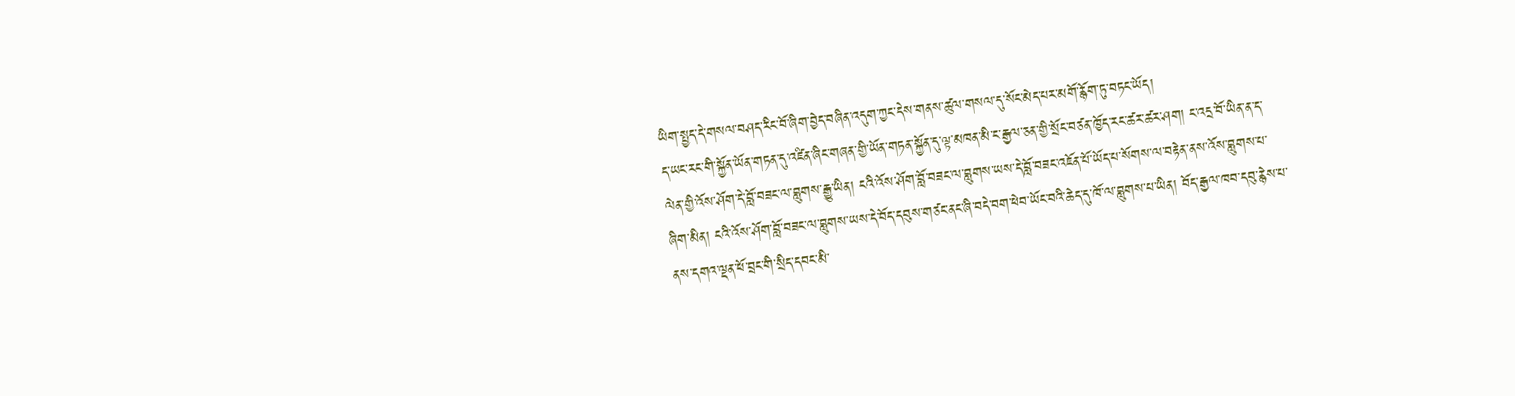ཡིག་སྤྱད་དེ་གསལ་བཤད་རིང་བོ་ཞིག་བྱེད་བཞིན་འདུག་ཀྱང་དེས་གནས་ཚུལ་གསལ་དུ་སོང་མེད་པར་མགོ་རྙོག་ཏུ་བཏང་ཡོད།
ད་ཡང་རང་གི་སྐྱོན་ཡོན་གཏན་དུ་འཛིན་ཞིང་གཞན་གྱི་ཡོན་གཏན་སྐྱོན་དུ་ལྟ་མཁན་མི་ང་རྒྱལ་ཅན་གྱི་སྲོང་བཙན་ཁྱོད་རང་ཚར་ཚར་ཤག། ང་འདྲ་བོ་ཡིན་ན་ད་ལེན་གྱི་འོས་ཤོག་དེ་བློ་བཟང་ལ་བླུགས་རྒྱུ་ཡིན། ངའི་འོས་ཤོག་བློ་བཟང་ལ་བླུགས་ཡས་དེ་བློ་བཟང་འཇོན་པོ་ཡོད་པ་སོགས་ལ་བརྟེན་ནས་འོས་བླུགས་པ་ཞིག་མིན། ངའི་འོས་ཤོག་བློ་བཟང་ལ་བླུགས་ཡས་དེ་བོད་དབུས་གཙང་ནང་ཞི་བདེ་བག་ཕེབ་ཡོང་བའི་ཆེད་དུ་ཁོ་ལ་བླུགས་པ་ཡིན། བོད་རྒྱལ་ཁབ་དབུ་རྙེས་པ་ནས་དགའ་ལྡན་ཕོ་བྲང་གི་སྲིད་དབང་མི་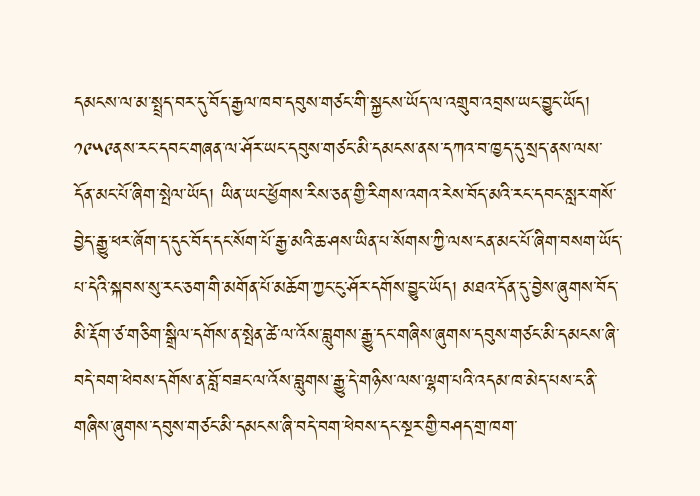དམངས་ལ་མ་སྤྲད་བར་དུ་བོད་རྒྱལ་ཁབ་དབུས་གཙང་གི་སྐྱངས་ཡོད་ལ་འགྲུབ་འབྲས་ཡང་བྱུང་ཡོད། ༡༩༥༩ནས་རང་དབང་གཞན་ལ་ཤོར་ཡང་དབུས་གཙང་མི་དམངས་ནས་དཀའ་བ་ཁྱད་དུ་སྲད་ནས་ལས་དོན་མང་པོ་ཞིག་སྤེལ་ཡོད། ཡིན་ཡང་ཕྱོགས་རིས་ཅན་གྱི་རིགས་འགའ་རེས་བོད་མའི་རང་དབང་སླར་གསོ་བྱེད་རྒྱུ་ཕར་ཞོག་ད་དུང་བོད་དང་སོག་པོ་རྒྱ་མའི་ཆ་ཤས་ཡིན་པ་སོགས་ཀྱི་ལས་ངན་མང་པོ་ཞིག་བསག་ཡོད་པ་དེའི་སྐབས་སུ་རང་ཅག་གི་མགོན་པོ་མཆོག་ཀྱང་ངུ་ཤོར་དགོས་བྱུང་ཡོད། མཐའ་དོན་དུ་བྱེས་ཞུགས་བོད་མི་རྡོག་ཙ་གཅིག་སྒྲིལ་དགོས་ན་སྤེན་ཚེ་ལ་འོས་བླུགས་རྒྱུ་དང་གཞིས་ཞུགས་དབུས་གཙང་མི་དམངས་ཞི་བདེ་བག་ཕེབས་དགོས་ན་བློ་བཟང་ལ་འོས་བླུགས་རྒྱུ་དེ་གཉིས་ལས་ལྷག་པའི་འདམ་ཁ་མེད་པས་ང་ནི་གཞིས་ཞུགས་དབུས་གཙང་མི་དམངས་ཞི་བདེ་བག་ཕེབས་དང་སྔར་གྱི་བཤད་གྲ་ཁག་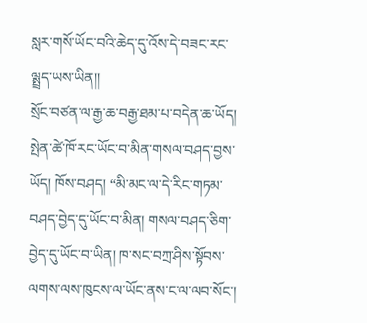སླར་གསོ་ཡོང་བའི་ཆེད་དུ་འོས་དེ་བཟང་རང་ལྶྤྲད་ཡས་ཡིན།།
སྲོང་བཙན་ལ་རྒྱ་ཆ་བརྒྱ་ཐམ་པ་བདེན་ཆ་ཡོད། སྤེན་ཚེ་ཁོ་རང་ཡོང་བ་མིན་གསལ་བཤད་བྱས་ཡོད། ཁོས་བཤད། “མི་མང་ལ་དེ་རིང་གཏམ་བཤད་བྱེད་དུ་ཡོང་བ་མིན། གསལ་བཤད་ཅིག་བྱེད་དུ་ཡོང་བ་ཡིན། ཁ་སང་བཀྲ་ཤིས་སྟོབས་ལགས་ལས་ཁུངས་ལ་ཡོང་ནས་ང་ལ་ལབ་སོང་།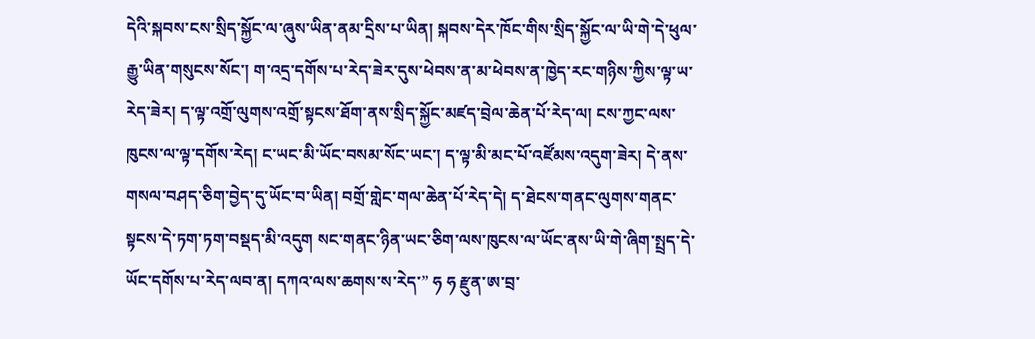དེའི་སྐབས་ངས་སྲིད་སྐྱོང་ལ་ཞུས་ཡིན་ནམ་དྲིས་པ་ཡིན། སྐབས་དེར་ཁོང་གིས་སྲིད་སྐྱོང་ལ་ཡི་གེ་དེ་ཕུལ་རྒྱུ་ཡིན་གསུངས་སོང་། ག་འདྲ་དགོས་པ་རེད་ཟེར་དུས་ཕེབས་ན་མ་ཕེབས་ན་ཁྱེད་རང་གཉིས་ཀྱིས་ལྟ་ཡ་རེད་ཟེར། ད་ལྟ་འགྲོ་ལུགས་འགྲོ་སྟངས་ཐོག་ནས་སྲིད་སྐྱོང་མཛད་བྲེལ་ཆེན་པོ་རེད་ལ། ངས་ཀྱང་ལས་ཁུངས་ལ་ལྟ་དགོས་རེད། ང་ཡང་མི་ཡོང་བསམ་སོང་ཡང་། ད་ལྟ་མི་མང་པོ་འཛོམས་འདུག་ཟེར། དེ་ནས་གསལ་བཤད་ཅིག་བྱེད་དུ་ཡོང་བ་ཡིན། བགྲོ་གླེང་གལ་ཆེན་པོ་རེད་དེ། ད་ཐེངས་གནང་ལུགས་གནང་སྟངས་དེ་ཏག་ཏག་བསྡད་མི་འདུག སང་གནང་ཉིན་ཡང་ཅིག་ལས་ཁུངས་ལ་ཡོང་ནས་ཡི་གེ་ཞིག་སྤྲད་དེ་ཡོང་དགོས་པ་རེད་ལབ་ན། དཀའ་ལས་ཆགས་ས་རེད་” ཧ ཧ རྫུན་ཨ་བྲ་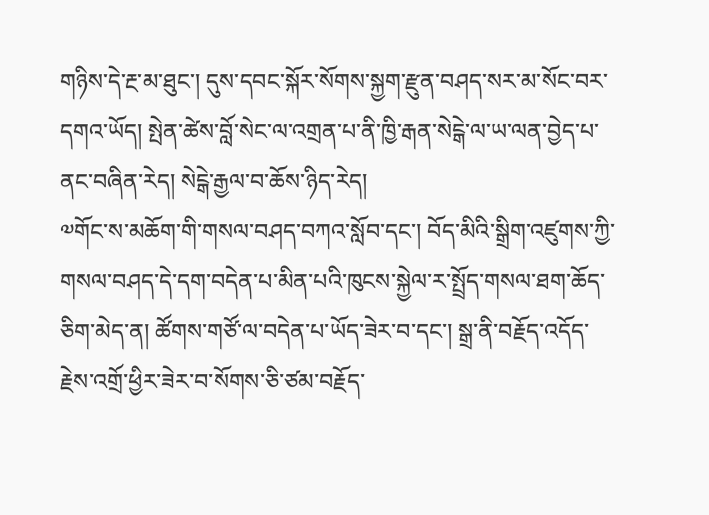གཉིས་དེ་རྔ་མ་ཐུང་། དུས་དབང་སྐོར་སོགས་སྐྱག་རྫུན་བཤད་སར་མ་སོང་བར་དགའ་ཡོད། སྤེན་ཚེས་བློ་སེང་ལ་འགྲན་པ་ནི་ཁྱི་རྒན་སེངྒེ་ལ་ཡ་ལན་བྱེད་པ་ནང་བཞིན་རེད། སེངྒེ་རྒྱལ་བ་ཆོས་ཉིད་རེད།
༧གོང་ས་མཆོག་གི་གསལ་བཤད་བཀའ་སློབ་དང་། བོད་མིའི་སྒྲིག་འཛུགས་ཀྱི་གསལ་བཤད་དེ་དག་བདེན་པ་མིན་པའི་ཁུངས་སྐྱེལ་ར་སྤྲོད་གསལ་ཐག་ཆོད་ཅིག་མེད་ན། ཚོགས་གཙོ་ལ་བདེན་པ་ཡོད་ཟེར་བ་དང་། སྒྲ་ནི་བརྗོད་འདོད་རྗེས་འགྲོ་ཕྱིར་ཟེར་བ་སོགས་ཅི་ཙམ་བརྗོད་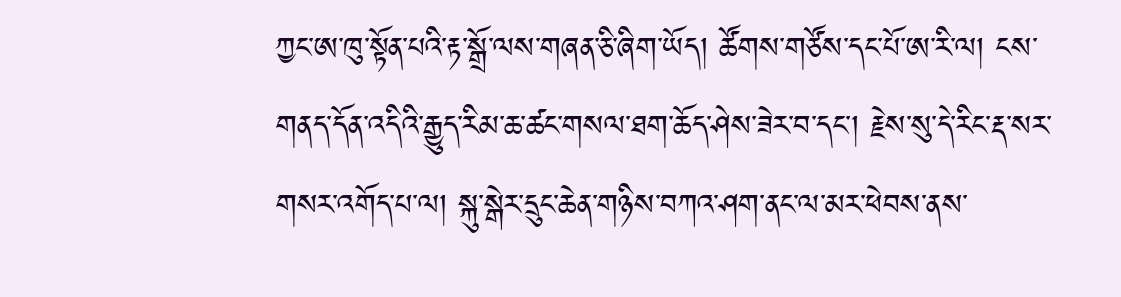ཀྱང་ཨ་ཁུ་སྟོན་པའི་རྟ་སྒྲོ་ལས་གཞན་ཅི་ཞིག་ཡོད། ཚོགས་གཙོས་དང་པོ་ཨ་རི་ལ། ངས་གནད་དོན་འདིའི་རྒྱུད་རིམ་ཆ་ཚང་གསལ་ཐག་ཆོད་ཤེས་ཟེར་བ་དང་། རྗེས་སུ་དེ་རིང་རྡ་སར་གསར་འགོད་པ་ལ། སྐུ་སྒེར་དྲུང་ཆེན་གཉིས་བཀའ་ཤག་ནང་ལ་མར་ཕེབས་ནས་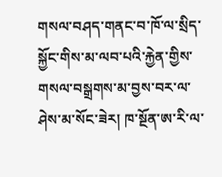གསལ་བཤད་གནང་བ་ཁོ་ལ་སྲིད་སྐྱོང་གིས་མ་ལབ་པའི་རྐྱེན་གྱིས་གསལ་བསྒྲགས་མ་བྱས་བར་ལ་ཤེས་མ་སོང་ཟེར། ཁ་སྔོན་ཨ་རི་ལ་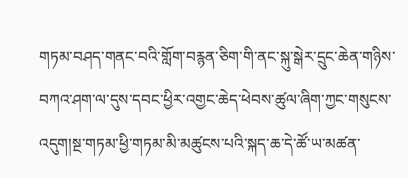གཏམ་བཤད་གནང་བའི་གློག་བརྙན་ཅིག་གི་ནང་སྐུ་སྒེར་དྲུང་ཆེན་གཉིས་བཀའ་ཤག་ལ་དུས་དབང་ཕྱིར་འགྱང་ཆེད་ཕེབས་ཚུལ་ཞིག་ཀྱང་གསུངས་འདུག།སྔ་གཏམ་ཕྱི་གཏམ་མི་མཚུངས་པའི་སྐད་ཆ་དེ་ཚོ་ཡ་མཚན་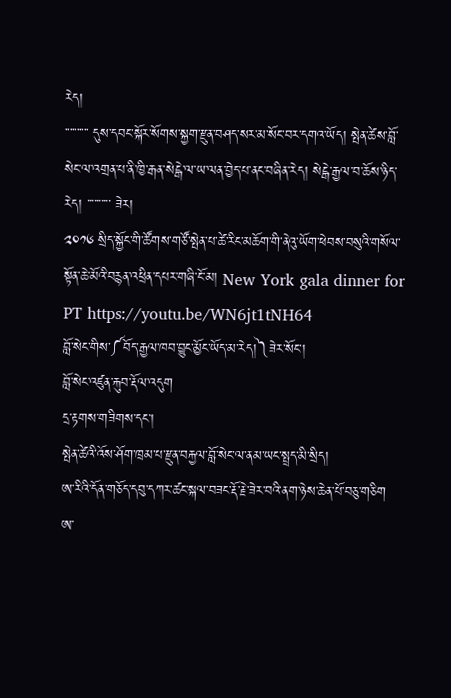རེད།
་་་་་་་་་་ དུས་དབང་སྐོར་སོགས་སྐྱག་རྫུན་བཤད་སར་མ་སོང་བར་དགའ་ཡོད། སྤེན་ཚེས་བློ་སེང་ལ་འགྲན་པ་ནི་ཁྱི་རྒན་སེངྒེ་ལ་ཡ་ལན་བྱེད་པ་ནང་བཞིན་རེད། སེངྒེ་རྒྱལ་བ་ཆོས་ཉིད་རེད། ་་་་་་་་་་ ཟེར།
༢༠༡༦ སྲིད་སྐྱོང་གི་ཚོགས་གཙོ་སྤེན་པ་ཚེ་རིང་མཆོག་གི་ནེའུ་ཡོག་ཕེབས་བསུའི་གསོལ་སྟོན་ཆེ་མོའི་བརྙན་འཕྲིན་དཔར་གཞི་ངོ་མ། New York gala dinner for PT https://youtu.be/WN6jt1tNH64
བློ་སེང་གིས་༼བོད་རྒྱལ་ཁབ་བྱུང་མྱོང་ཡོད་མ་རེད།༽ཟེར་སོང་།
བློ་སེང་འཛུན་རྐུབ་རྡོལ་འདུག
དྲ་རྟགས་གཟིགས་དང་།
སྤེན་ཚེའི་འོས་ཤོག་ཁྲམ་པ་རྫུན་བརྐྱལ་བློ་སེང་ལ་ནམ་ཡང་སྤྲད་མི་སྲིད།
ཨ་རིའི་དོན་གཅོད་དབུ་དཀར་ཚང་སྐལ་བཟང་རྡོ་རྗེ་ཟེར་བའི་ནག་ཉེས་ཆེན་པོ་བཅུ་གཅིག
ཨ་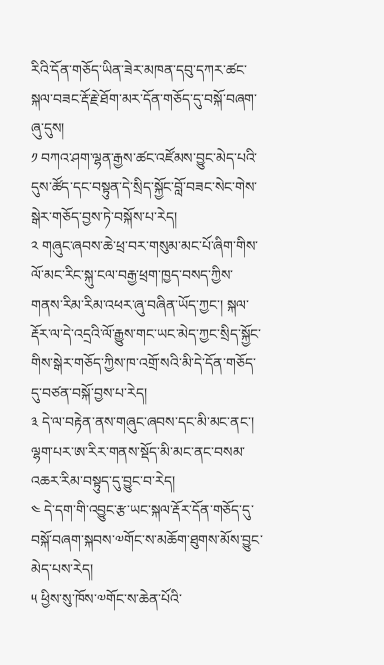རིའི་དོན་གཅོད་ཡིན་ཟེར་མཁན་དབུ་དཀར་ཚང་སྐལ་བཟང་རྡོ་རྗེ་ཐོག་མར་དོན་གཅོད་དུ་བསྐོ་བཞག་ཞུ་དུས།
༡ བཀའ་ཤག་ལྷན་རྒྱས་ཚང་འཛོམས་བྱུང་མེད་པའི་དུས་ཚོད་དང་བསྟུན་དེ་སྲིད་སྐྱོང་བློ་བཟང་སེང་གེས་སྒེར་གཅོད་བྱས་ཏེ་བསྐོས་པ་རེད།
༢ གཞུང་ཞབས་ཆེ་ཕྲ་བར་གསུམ་མང་པོ་ཞིག་གིས་ལོ་མང་རིང་སྐུ་ངལ་བརྒྱ་ཕྲག་ཁྱད་བསད་ཀྱིས་གནས་རིམ་རིམ་འཕར་ཞུ་བཞིན་ཡོད་ཀྱང་། སྐལ་རྡོར་ལ་དེ་འདྲའི་ལོ་རྒྱུས་གང་ཡང་མེད་ཀྱང་སྲིད་སྐྱོང་གིས་སྒེར་གཅོད་ཀྱིས་ཁ་འགྲོ་སའི་མི་དེ་དོན་གཅོད་དུ་བཙན་བསྐོ་བྱས་པ་རེད།
༣ དེ་ལ་བརྟེན་ནས་གཞུང་ཞབས་དང་མི་མང་ནང་། ལྷག་པར་ཨ་རིར་གནས་སྡོད་མི་མང་ནང་བསམ་འཆར་རིམ་བསྟུད་དུ་བྱུང་བ་རེད།
༤ དེ་དག་གི་འབྱུང་རྩ་ཡང་སྐལ་རྡོར་དོན་གཅོད་དུ་བསྐོ་བཞག་སྐབས་༧གོང་ས་མཆོག་ཐུགས་མོས་བྱུང་མེད་པས་རེད།
༥ ཕྱིས་སུ་ཁོས་༧གོང་ས་ཆེན་པོའི་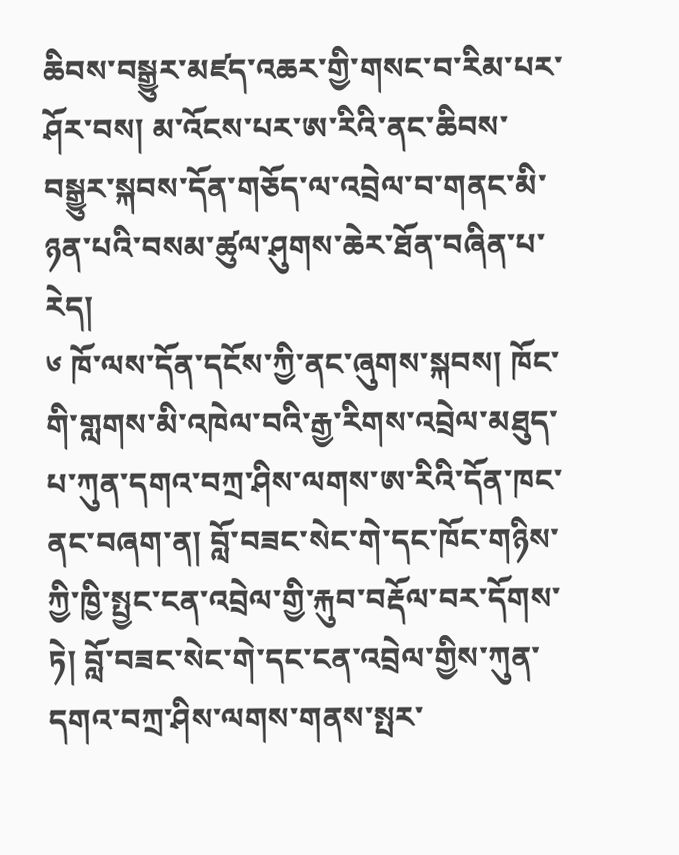ཆིབས་བསྒྱུར་མཛད་འཆར་གྱི་གསང་བ་རིམ་པར་ཤོར་བས། མ་འོངས་པར་ཨ་རིའི་ནང་ཆིབས་བསྒྱུར་སྐབས་དོན་གཅོད་ལ་འབྲེལ་བ་གནང་མི་ཉན་པའི་བསམ་ཚུལ་ཤུགས་ཆེར་ཐོན་བཞིན་པ་རེད།
༦ ཁོ་ལས་དོན་དངོས་ཀྱི་ནང་ཞུགས་སྐབས། ཁོང་གི་གླགས་མི་འཁེལ་བའི་རྒྱ་རིགས་འབྲེལ་མཐུད་པ་ཀུན་དགའ་བཀྲ་ཤིས་ལགས་ཨ་རིའི་དོན་ཁང་ནང་བཞག་ན། བློ་བཟང་སེང་གེ་དང་ཁོང་གཉིས་ཀྱི་ཁྱི་སྤྱང་ངན་འབྲེལ་གྱི་རྐུབ་བརྡོལ་བར་དོགས་ཏེ། བློ་བཟང་སེང་གེ་དང་ངན་འབྲེལ་གྱིས་ཀུན་དགའ་བཀྲ་ཤིས་ལགས་གནས་སྤར་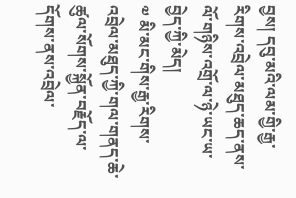བྱས། དབུ་མའི་ལམ་གྱི་རྒྱ་རིགས་འབྲེལ་མཐུད་ཆད་ནས་ལོ་གཉིས་འགྲོ་ལ་ཉེ་ཡང་ཡ་བྱེད་ཀྱི་མེད།
༧ མི་མང་གིས་རྒྱ་རིགས་འབྲེལ་མཐུད་ཀྱི་གལ་གནད་ཆེ་ཚུལ་སོགས་སྐྱོན་བརྗོད་ལ་དོགས་ནས་འབྲེལ་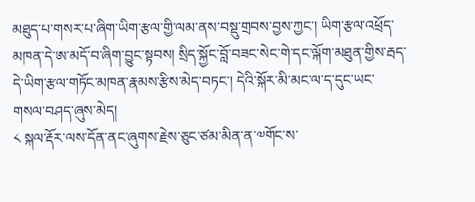མཐུད་པ་གསར་པ་ཞིག་ཡིག་རྩལ་གྱི་ལམ་ནས་བསྡུ་གྲབས་བྱས་ཀྱང་། ཡིག་རྩལ་འཕྲོད་མཁན་དེ་ཨ་མདོ་བ་ཞིག་བྱུང་སྟབས། སྲིད་སྐྱོང་བློ་བཟང་སེང་གེ་དང་ལྐོག་མཐུན་གྱིས་རྦད་དེ་ཡིག་རྩལ་གཏོང་མཁན་རྣམས་རྩིས་མེད་བཏང་། དེའི་སྐོར་མི་མང་ལ་ད་དུང་ཡང་གསལ་བཤད་ཞུས་མེད།
༨ སྐལ་རྡོར་ལས་དོན་ནང་ཞུགས་རྗེས་ཅུང་ཙམ་མིན་ན་༧གོང་ས་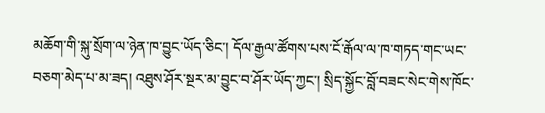མཆོག་གི་སྐུ་སྲོག་ལ་ཉེན་ཁ་བྱུང་ཡོད་ཅིང་། དོལ་རྒྱལ་ཚོགས་པས་ངོ་རྒོལ་ལ་ཁ་གཏད་གང་ཡང་བཅག་མེད་པ་མ་ཟད། འཐུས་ཤོར་སྔར་མ་བྱུང་བ་ཤོར་ཡོད་ཀྱང་། སྲིད་སྐྱོང་བློ་བཟང་སེང་གེས་ཁོང་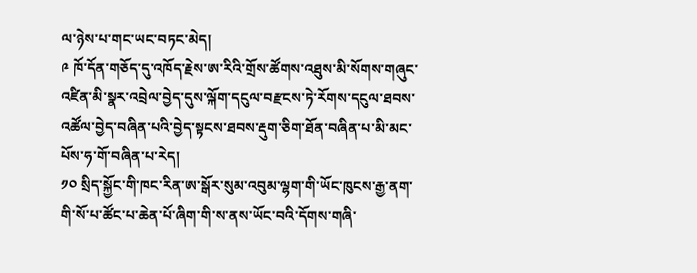ལ་ཉེས་པ་གང་ཡང་བཏང་མེད།
༩ ཁོ་དོན་གཅོད་དུ་འཁོད་རྗེས་ཨ་རིའི་གྲོས་ཚོགས་འཐུས་མི་སོགས་གཞུང་འཛིན་མི་སྣར་འབྲེལ་བྱེད་དུས་ལྐོག་དངུལ་བརྫངས་ཏེ་རོགས་དངུལ་ཐབས་འཚོལ་བྱེད་བཞིན་པའི་བྱེད་སྟངས་ཐབས་རྡུག་ཅིག་ཐོན་བཞིན་པ་མི་མང་པོས་ཧ་གོ་བཞིན་པ་རེད།
༡༠ སྲིད་སྐྱོང་གི་ཁང་རིན་ཨ་སྒོར་སུམ་འབུམ་ལྷག་གི་ཡོང་ཁུངས་རྒྱ་ནག་གི་སོ་པ་ཚོང་པ་ཆེན་པོ་ཞིག་གི་ས་ནས་ཡོང་བའི་དོགས་གཞི་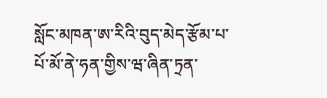སློང་མཁན་ཨ་རིའི་བུད་མེད་རྩོམ་པ་པོ་མོ་ནེ་ཧན་གྱིས་ཝ་ཞིན་ཏྲན་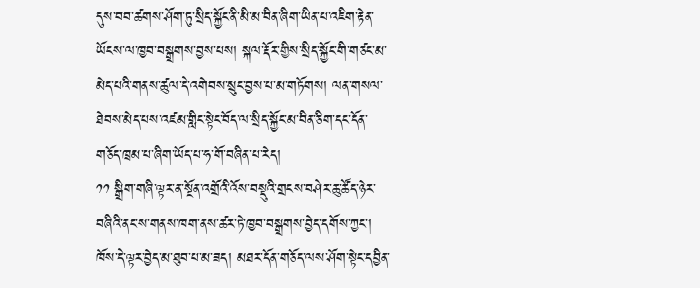དུས་བབ་ཚགས་ཤོག་ཏུ་སྲིད་སྐྱོང་ནི་མི་མ་བིན་ཞིག་ཡིན་པ་འཇིག་རྟེན་ཡོངས་ལ་ཁྱབ་བསྒྲགས་བྱས་པས། སྐལ་རྡོར་གྱིས་སྲིད་སྐྱོང་གི་གཙང་མ་མེད་པའི་གནས་ཚུལ་དེ་འགེབས་སྲུང་བྱས་པ་མ་གཏོགས། ལན་གསལ་ཐེབས་མེད་པས་འཛམ་གླིང་སྟེང་བོད་ལ་སྲིད་སྐྱོང་མ་བིན་ཅིག་དང་དོན་གཅོད་ཁྲམ་པ་ཞིག་ཡོད་པ་ཧ་གོ་བཞིན་པ་རེད།
༡༡ སྒྲིག་གཞི་ལྟར་ན་སྔོན་འགྲོའི་འོས་བསྡུའི་གྲངས་བཤེར་ཆུ་ཚོད་ཉེར་བཞིའི་ནང་ས་གནས་ཁག་ནས་ཚར་ཏེ་ཁྱབ་བསྒྲགས་བྱེད་དགོས་ཀྱང་། ཁོས་དེ་ལྟར་བྱེད་མ་ཐུབ་པ་མ་ཟད། མཐར་དོན་གཅོད་ལས་ཤོག་སྟེང་དབྱིན་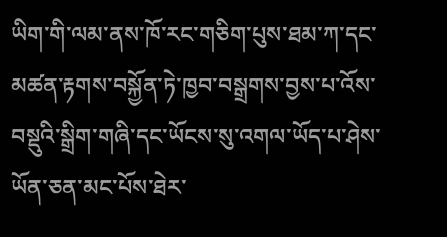ཡིག་གི་ལམ་ནས་ཁོ་རང་གཅིག་པུས་ཐམ་ཀ་དང་མཚན་རྟགས་བསྐྱོན་ཏེ་ཁྱབ་བསྒྲགས་བྱས་པ་འོས་བསྡུའི་སྒྲིག་གཞི་དང་ཡོངས་སུ་འགལ་ཡོད་པ་ཤེས་ཡོན་ཅན་མང་པོས་ཐེར་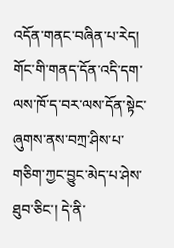འདོན་གནང་བཞིན་པ་རེད།
གོང་གི་གནད་དོན་འདི་དག་ལས་ཁོ་ད་བར་ལས་དོན་སྟེང་ཞུགས་ནས་བཀྲ་ཤིས་པ་གཅིག་ཀྱང་བྱུང་མེད་པ་ཤེས་ཐུབ་ཅིང་། དེ་ནི་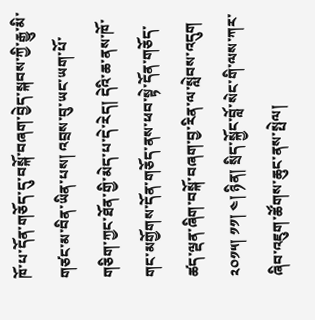ཁོ་པ་དོན་གཅོད་དུ་བསྐོ་བཞག་བྱེད་སྐབས་ཀྱི་རྒྱུ་མི་གཙང་མ་བིན་ཡིན་པས། འབྲས་བུ་ཡང་ཡག་པོ་གཅིག་ཀྱང་ཐོན་གྱི་མེད་པ་དེ་རེད། དེའི་ཆ་ནས་ཁོ་གང་མགྱོགས་དོན་གཅོད་ནས་ཕབ་སྟེ་དོན་གཅོད་ཚད་ལྡན་ཞིག་བསྐོ་བཞག་བྱ་རིན་ལ་སླེབས་འདུག
༢༠༡༥། ༡༡། ༤། ཉིན། སྲིད་སྐྱོང་བློ་སེང་གི་ལས་ཀར་ཞིབ་འཇུག་ཚོགས་ཆུང་ནས་སྤེལ།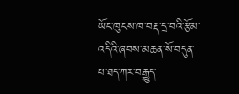ཡོང་ཁུངས་ཁ་བརྡ་དྲ་བའི་རྩོམ་འདིའི་ཞབས་མཆན་སོ་བདུན་པ་ཐད་ཀར་བརྒྱུད་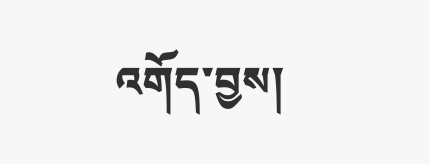འགོད་བྱས།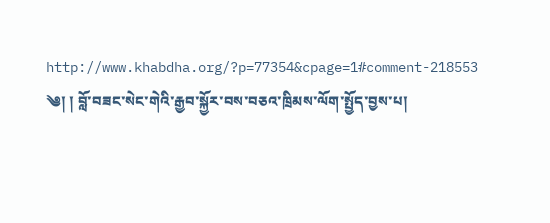http://www.khabdha.org/?p=77354&cpage=1#comment-218553
༄། ། བློ་བཟང་སེང་གེའི་རྒྱབ་སྐྱོར་བས་བཅའ་ཁྲིམས་ལོག་སྤྱོད་བྱས་པ།